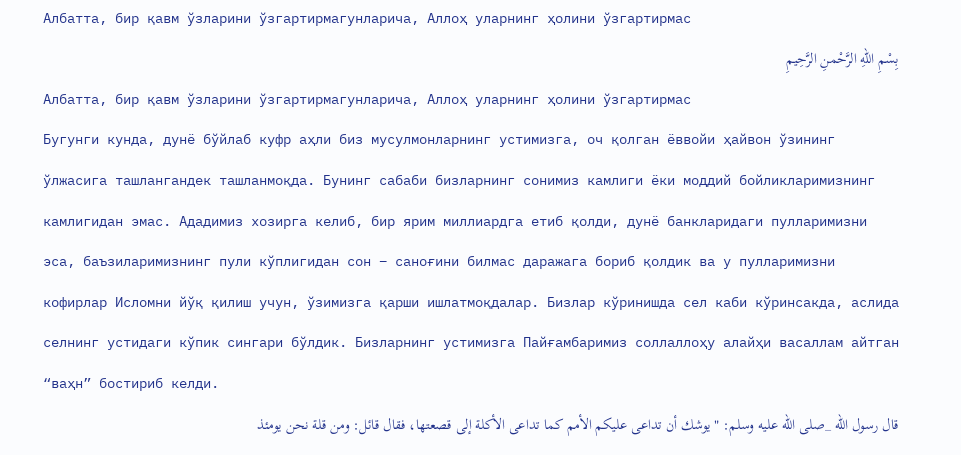Албатта, бир қавм ўзларини ўзгартирмагунларича, Аллоҳ уларнинг ҳолини ўзгартирмас
بِسْمِ اللهِ الرَّحْمنِ الرَّحِيمِ
Албатта, бир қавм ўзларини ўзгартирмагунларича, Аллоҳ уларнинг ҳолини ўзгартирмас
Бугунги кунда, дунё бўйлаб куфр аҳли биз мусулмонларнинг устимизга, оч қолган ёввойи ҳайвон ўзининг ўлжасига ташлангандек ташланмоқда. Бунинг сабаби бизларнинг сонимиз камлиги ёки моддий бойликларимизнинг камлигидан эмас. Ададимиз хозирга келиб, бир ярим миллиардга етиб қолди, дунё банкларидаги пулларимизни эса, баъзиларимизнинг пули кўплигидан сон – саноғини билмас даражага бориб қолдик ва у пулларимизни кофирлар Исломни йўқ қилиш учун, ўзимизга қарши ишлатмоқдалар. Бизлар кўринишда сел каби кўринсакда, аслида селнинг устидаги кўпик сингари бўлдик. Бизларнинг устимизга Пайғамбаримиз соллаллоҳу алайҳи васаллам айтган “ваҳн” бостириб келди.
قال رسول الله _صلى الله عليه وسلم: "يوشك أن تداعى عليكم الأمم كما تداعى الأكلة إلى قصعتها، فقال قائل: ومن قلة نحن يومئذ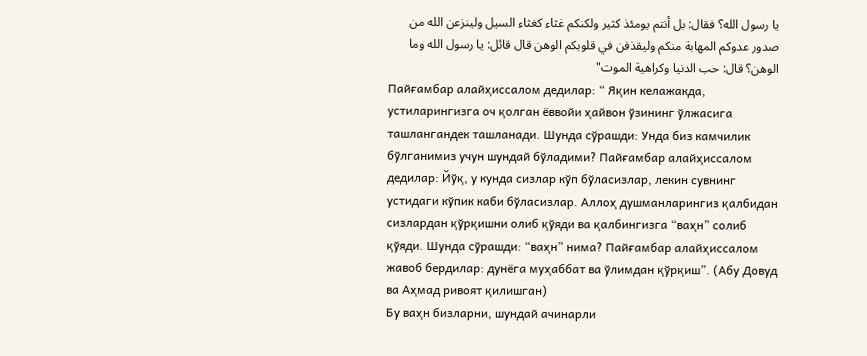يا رسول الله؟ فقال: بل أنتم يومئذ كثير ولكنكم غثاء كغثاء السيل ولينزعن الله من صدور عدوكم المهابة منكم وليقذفن في قلوبكم الوهن قال قائل: يا رسول الله وما الوهن؟ قال: حب الدنيا وكراهية الموت"
Пайғамбар алайҳиссалом дедилар: “ Яқин келажакда, устиларингизга оч қолган ёввойи ҳайвон ўзининг ўлжасига ташлангандек ташланади. Шунда сўрашди: Унда биз камчилик бўлганимиз учун шундай бўладими? Пайғамбар алайҳиссалом дедилар: Йўқ, у кунда сизлар кўп бўласизлар, лекин сувнинг устидаги кўпик каби бўласизлар. Аллоҳ душманларингиз қалбидан сизлардан қўрқишни олиб қўяди ва қалбингизга “ваҳн” солиб қўяди. Шунда сўрашди: “ваҳн” нима? Пайғамбар алайҳиссалом жавоб бердилар: дунёга муҳаббат ва ўлимдан қўрқиш”. (Абу Довуд ва Аҳмад ривоят қилишган)
Бу ваҳн бизларни, шундай ачинарли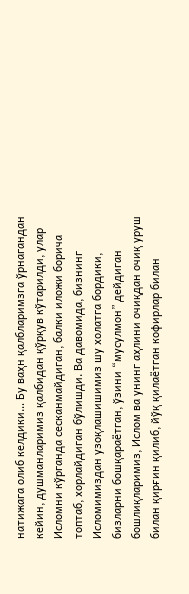натижага олиб келдики… Бу ваҳн қалбларимзга ўрнагандан кейин, душманларимиз қалбидан қўрқув кўтарилди, улар Исломни кўрганда сесканмайдиган, балки иложи борича топтаб, хорлайдиган бўлишди. Ва давомида, бизнинг Исломимиздан узоқлашишимиз шу холатга бордики, бизларни бошқараётган, ўзини “мусулмон” дейдиган бошлиқларимиз, Ислом ва унинг аҳлини очиқдан очиқ уруш билан қирғин қилиб, йўқ қилаётган кофирлар билан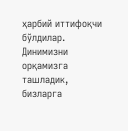ҳарбий иттифоқчи бўлдилар. Динимизни орқамизга ташладик, бизларга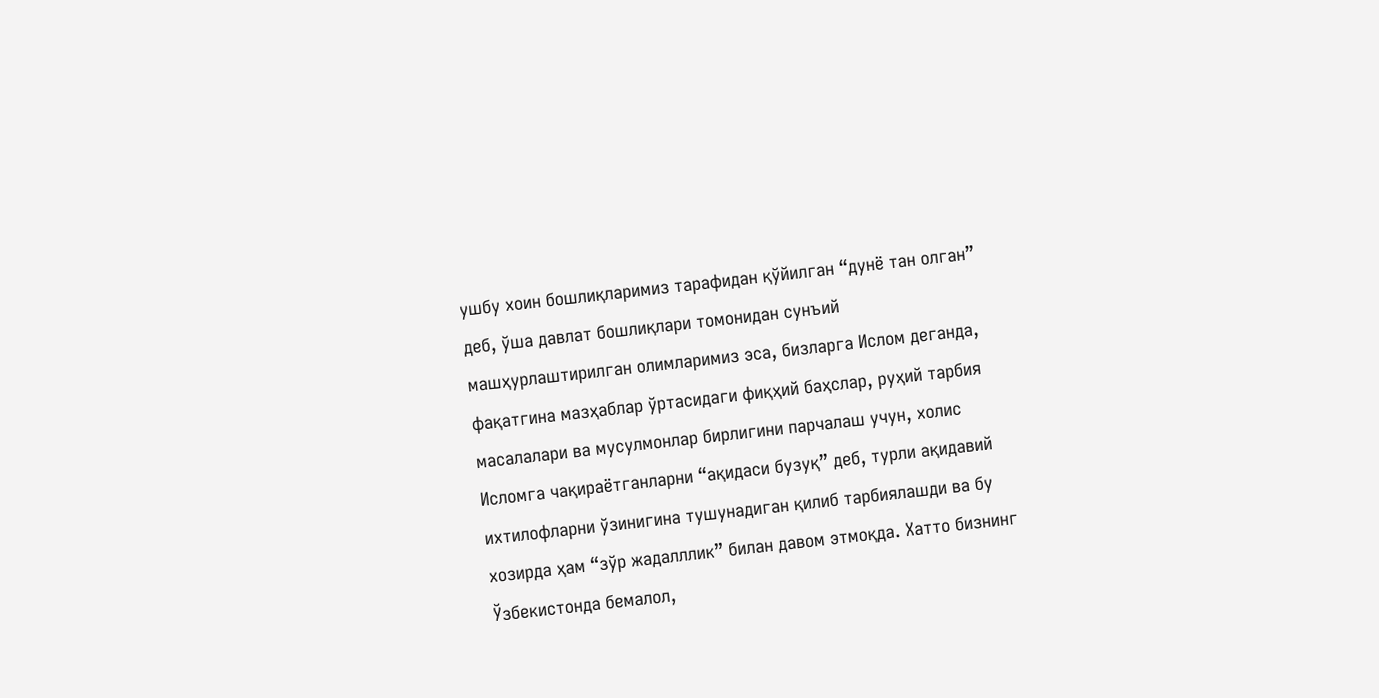ушбу хоин бошлиқларимиз тарафидан қўйилган “дунё тан олган” деб, ўша давлат бошлиқлари томонидан сунъий машҳурлаштирилган олимларимиз эса, бизларга Ислом деганда, фақатгина мазҳаблар ўртасидаги фиқҳий баҳслар, руҳий тарбия масалалари ва мусулмонлар бирлигини парчалаш учун, холис Исломга чақираётганларни “ақидаси бузуқ” деб, турли ақидавий ихтилофларни ўзинигина тушунадиган қилиб тарбиялашди ва бу хозирда ҳам “зўр жадалллик” билан давом этмоқда. Хатто бизнинг Ўзбекистонда бемалол,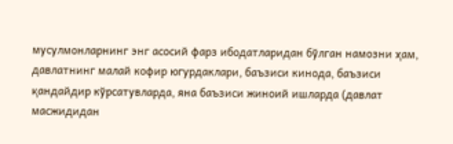мусулмонларнинг энг асосий фарз ибодатларидан бўлган намозни ҳам, давлатнинг малай кофир югурдаклари, баъзиси кинода, баъзиси қандайдир кўрсатувларда, яна баъзиси жиноий ишларда (давлат масжидидан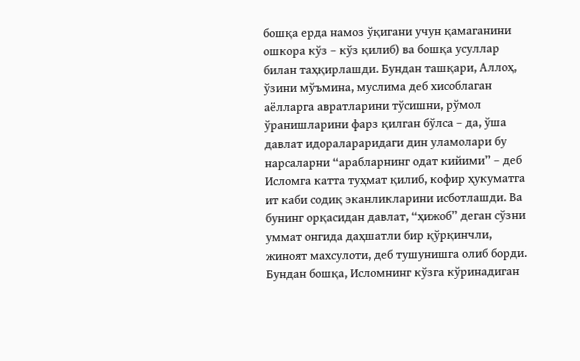бошқа ерда намоз ўқигани учун қамаганини ошкора кўз – кўз қилиб) ва бошқа усуллар билан таҳқирлашди. Бундан ташқари, Аллоҳ, ўзини мўъмина, муслима деб хисоблаган аёлларга авратларини тўсишни, рўмол ўранишларини фарз қилган бўлса – да, ўша давлат идоралараридаги дин уламолари бу нарсаларни “арабларнинг одат кийими” – деб Исломга катта туҳмат қилиб, кофир ҳукуматга ит каби содиқ эканликларини исботлашди. Ва бунинг орқасидан давлат, “ҳижоб” деган сўзни уммат онгида даҳшатли бир қўрқинчли, жиноят махсулоти, деб тушунишга олиб борди. Бундан бошқа, Исломнинг кўзга кўринадиган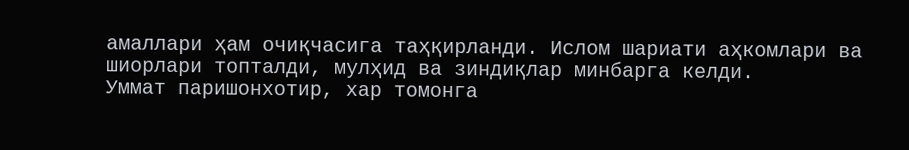амаллари ҳам очиқчасига таҳқирланди. Ислом шариати аҳкомлари ва шиорлари топталди, мулҳид ва зиндиқлар минбарга келди.
Уммат паришонхотир, хар томонга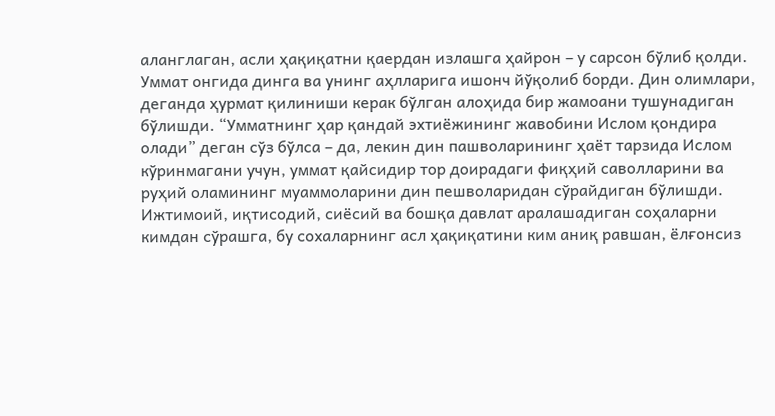аланглаган, асли ҳақиқатни қаердан излашга ҳайрон – у сарсон бўлиб қолди. Уммат онгида динга ва унинг аҳлларига ишонч йўқолиб борди. Дин олимлари, деганда ҳурмат қилиниши керак бўлган алоҳида бир жамоани тушунадиган бўлишди. “Умматнинг ҳар қандай эхтиёжининг жавобини Ислом қондира олади” деган сўз бўлса – да, лекин дин пашволарининг ҳаёт тарзида Ислом кўринмагани учун, уммат қайсидир тор доирадаги фиқҳий саволларини ва руҳий оламининг муаммоларини дин пешволаридан сўрайдиган бўлишди. Ижтимоий, иқтисодий, сиёсий ва бошқа давлат аралашадиган соҳаларни кимдан сўрашга, бу сохаларнинг асл ҳақиқатини ким аниқ равшан, ёлғонсиз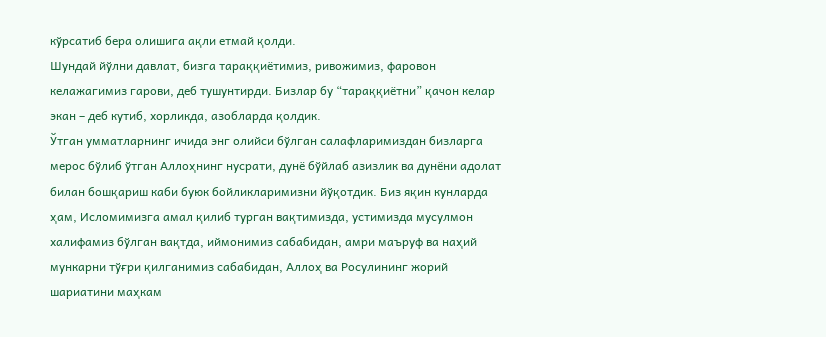кўрсатиб бера олишига ақли етмай қолди.
Шундай йўлни давлат, бизга тараққиётимиз, ривожимиз, фаровон келажагимиз гарови, деб тушунтирди. Бизлар бу “тараққиётни” қачон келар экан – деб кутиб, хорликда, азобларда қолдик.
Ўтган умматларнинг ичида энг олийси бўлган салафларимиздан бизларга мерос бўлиб ўтган Аллоҳнинг нусрати, дунё бўйлаб азизлик ва дунёни адолат билан бошқариш каби буюк бойликларимизни йўқотдик. Биз яқин кунларда ҳам, Исломимизга амал қилиб турган вақтимизда, устимизда мусулмон халифамиз бўлган вақтда, иймонимиз сабабидан, амри маъруф ва наҳий мункарни тўғри қилганимиз сабабидан, Аллоҳ ва Росулининг жорий шариатини маҳкам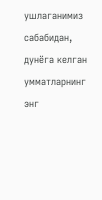ушлаганимиз сабабидан, дунёга келган умматларнинг энг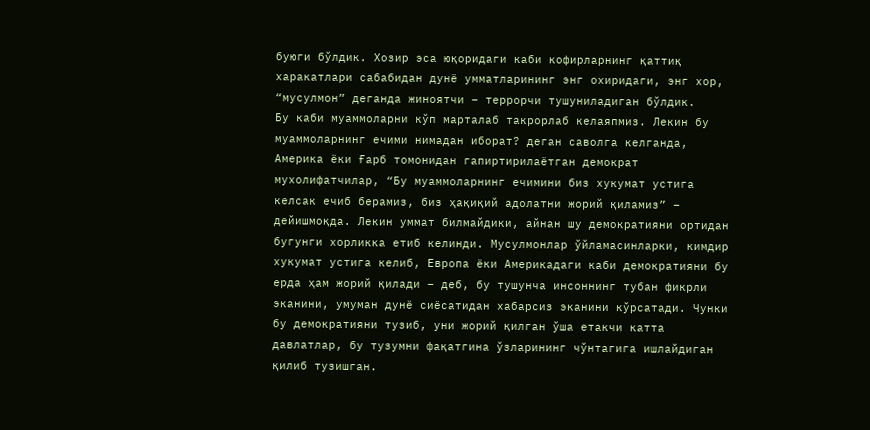буюги бўлдик. Хозир эса юқоридаги каби кофирларнинг қаттиқ харакатлари сабабидан дунё умматларининг энг охиридаги, энг хор, “мусулмон” деганда жиноятчи – террорчи тушуниладиган бўлдик.
Бу каби муаммоларни кўп марталаб такрорлаб келаяпмиз. Лекин бу муаммоларнинг ечими нимадан иборат? деган саволга келганда, Америка ёки Ғарб томонидан гапиртирилаётган демократ мухолифатчилар, “Бу муаммоларнинг ечимини биз хукумат устига келсак ечиб берамиз, биз ҳақиқий адолатни жорий қиламиз” – дейишмоқда. Лекин уммат билмайдики, айнан шу демократияни ортидан бугунги хорликка етиб келинди. Мусулмонлар ўйламасинларки, кимдир хукумат устига келиб, Европа ёки Америкадаги каби демократияни бу ерда ҳам жорий қилади – деб, бу тушунча инсоннинг тубан фикрли эканини, умуман дунё сиёсатидан хабарсиз эканини кўрсатади. Чунки бу демократияни тузиб, уни жорий қилган ўша етакчи катта давлатлар, бу тузумни фақатгина ўзларининг чўнтагига ишлайдиган қилиб тузишган.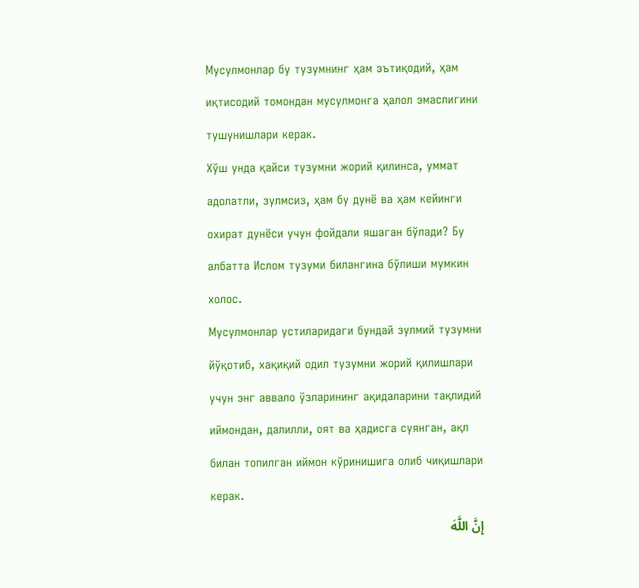Мусулмонлар бу тузумнинг ҳам эътиқодий, ҳам иқтисодий томондан мусулмонга ҳалол эмаслигини тушунишлари керак.
Хўш унда қайси тузумни жорий қилинса, уммат адолатли, зулмсиз, ҳам бу дунё ва ҳам кейинги охират дунёси учун фойдали яшаган бўлади? Бу албатта Ислом тузуми билангина бўлиши мумкин холос.
Мусулмонлар устиларидаги бундай зулмий тузумни йўқотиб, хақиқий одил тузумни жорий қилишлари учун энг аввало ўзларининг ақидаларини тақлидий иймондан, далилли, оят ва ҳадисга суянган, ақл билан топилган иймон кўринишига олиб чиқишлари керак.
إِنَّ اللَّهَ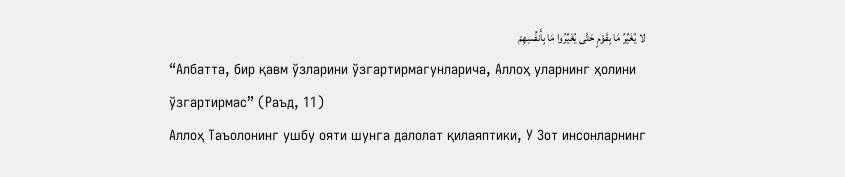لا يُغَيِّرُ مَا بِقَوْمٍ حَتَّى يُغَيِّرُوا مَا بِأَنفُسِهِمْ
“Албатта, бир қавм ўзларини ўзгартирмагунларича, Аллоҳ уларнинг ҳолини ўзгартирмас” (Раъд, 11)
Аллоҳ Таъолонинг ушбу ояти шунга далолат қилаяптики, У Зот инсонларнинг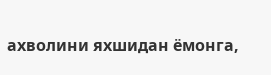ахволини яхшидан ёмонга,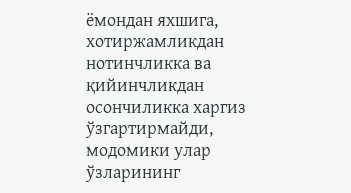ёмондан яхшига, хотиржамликдан нотинчликка ва қийинчликдан осончиликка харгиз ўзгартирмайди, модомики улар ўзларининг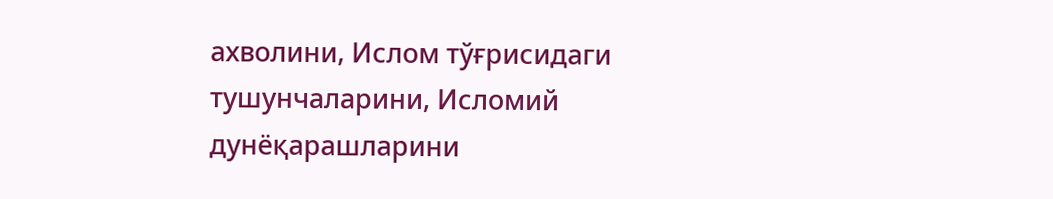ахволини, Ислом тўғрисидаги тушунчаларини, Исломий дунёқарашларини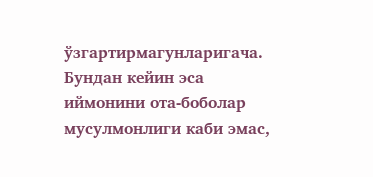ўзгартирмагунларигача.
Бундан кейин эса иймонини ота-боболар мусулмонлиги каби эмас,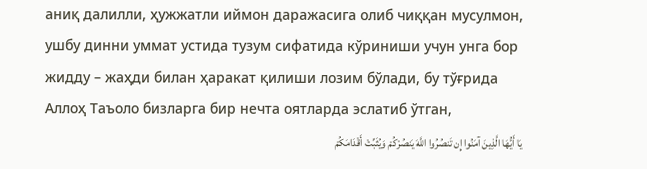аниқ далилли, ҳужжатли иймон даражасига олиб чиққан мусулмон, ушбу динни уммат устида тузум сифатида кўриниши учун унга бор жидду – жаҳди билан ҳаракат қилиши лозим бўлади, бу тўғрида Аллоҳ Таъоло бизларга бир нечта оятларда эслатиб ўтган,
يَا أَيُّهَا الَّذِينَ آمَنُوا إِن تَنصُرُوا اللَّهَ يَنصُرْكُمْ وَيُثَبِّتْ أَقْدَامَكُمْ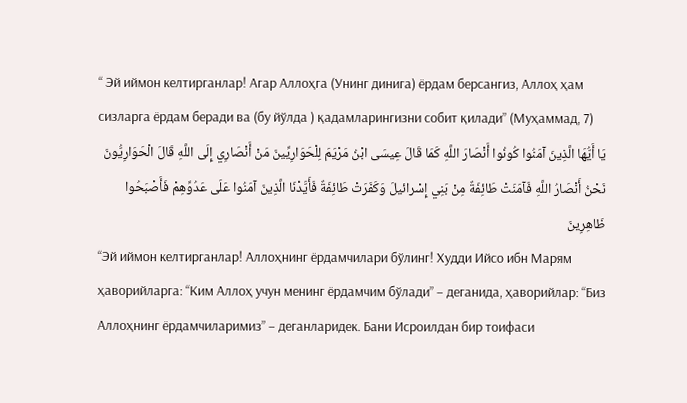“ Эй иймон келтирганлар! Агар Аллоҳга (Унинг динига) ёрдам берсангиз, Аллоҳ ҳам сизларга ёрдам беради ва (бу йўлда ) қадамларингизни собит қилади” (Муҳаммад, 7)
يَا أَيُّهَا الَّذِينَ آمَنُوا كُونُوا أَنْصَارَ اللَّهِ كَمَا قَالَ عِيسَى ابْنُ مَرْيَمَ لِلْحَوَارِيِّينَ مَنْ أَنْصَارِي إِلَى اللَّهِ قَالَ الْحَوَارِيُّونَ نَحْنُ أَنْصَارُ اللَّهِ فَآمَنَتْ طَائِفَةٌ مِنْ بَنِي إِسْرائيلَ وَكَفَرَتْ طَائِفَةٌ فَأَيَّدْنَا الَّذِينَ آمَنُوا عَلَى عَدُوِّهِمْ فَأَصْبَحُوا ظَاهِرِينَ
“Эй иймон келтирганлар! Аллоҳнинг ёрдамчилари бўлинг! Худди Ийсо ибн Марям ҳаворийларга: “Ким Аллоҳ учун менинг ёрдамчим бўлади” – деганида, ҳаворийлар: “Биз Аллоҳнинг ёрдамчиларимиз” – деганларидек. Бани Исроилдан бир тоифаси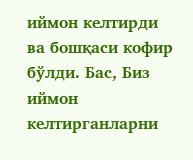иймон келтирди ва бошқаси кофир бўлди. Бас, Биз иймон келтирганларни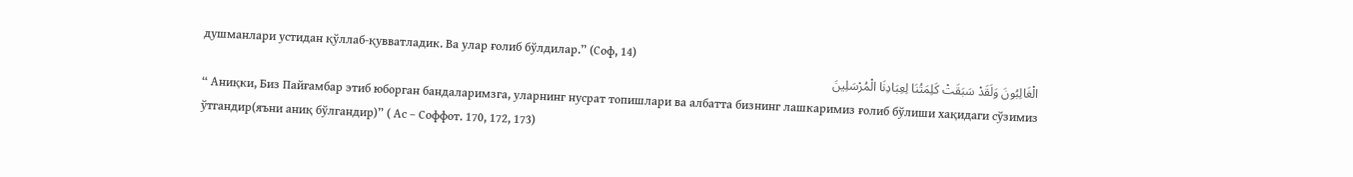душманлари устидан қўллаб-қувватладик. Ва улар ғолиб бўлдилар.” (Соф, 14)
الْغَالِبُونَ وَلَقَدْ سَبَقَتْ كَلِمَتُنَا لِعِبَادِنَا الْمُرْسَلِينَ
“ Аниқки, Биз Пайғамбар этиб юборган бандаларимзга, уларнинг нусрат топишлари ва албатта бизнинг лашкаримиз ғолиб бўлиши хақидаги сўзимиз ўтгандир(яъни аниқ бўлгандир)” ( Ас – Соффот. 170, 172, 173)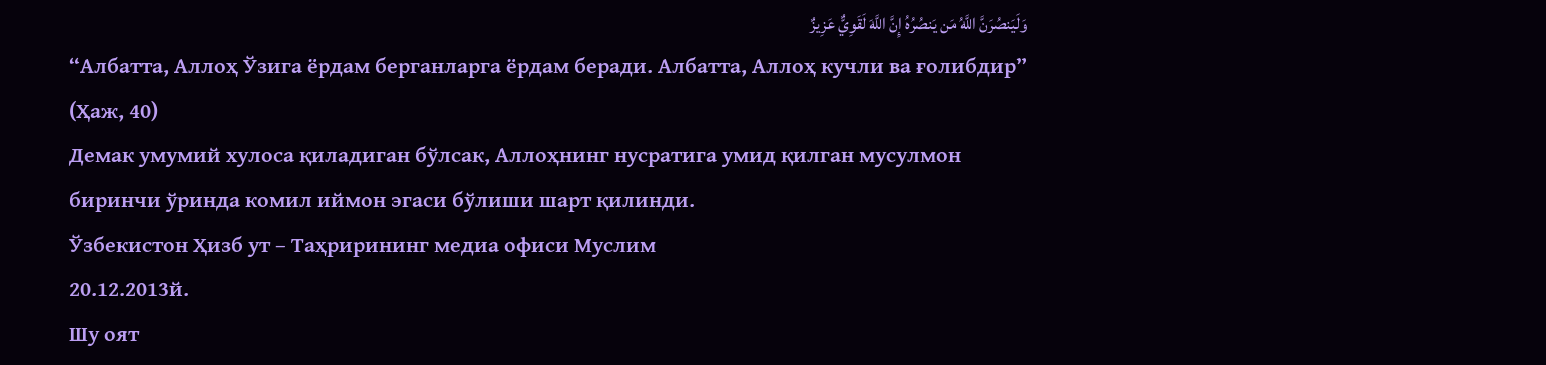وَلَيَنصُرَنَّ اللَّهُ مَن يَنصُرُهُ إِنَّ اللَّهَ لَقَوِيٌّ عَزِيزٌ
“Албатта, Аллоҳ Ўзига ёрдам берганларга ёрдам беради. Албатта, Аллоҳ кучли ва ғолибдир” (Ҳаж, 40)
Демак умумий хулоса қиладиган бўлсак, Аллоҳнинг нусратига умид қилган мусулмон биринчи ўринда комил иймон эгаси бўлиши шарт қилинди.
Ўзбекистон Ҳизб ут – Таҳрирининг медиа офиси Муслим
20.12.2013й.
Шу оят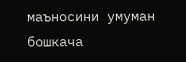маъносини умуман бошкача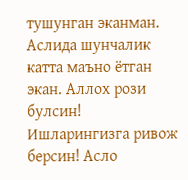тушунган эканман. Аслида шунчалик катта маъно ётган экан. Аллох рози булсин! Ишларингизга ривож берсин! Асло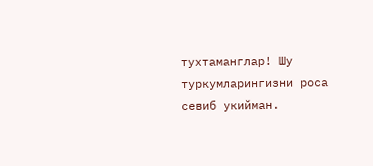тухтаманглар! Шу туркумларингизни роса севиб укийман.